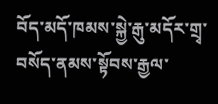བོད་མདོ་ཁམས་སྐྱེ་རྒུ་མདོར་གྲྭ་བསོད་ནམས་སྟོབས་རྒྱལ་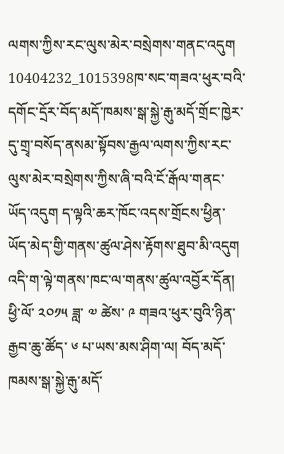ལགས་ཀྱིས་རང་ལུས་མེར་བསྲེགས་གནང་འདུག
10404232_1015398ཁ་སང་གཟའ་ཕུར་བའི་དགོང་དྲོར་བོད་མདོ་ཁམས་སྒ་སྐྱེ་རྒུ་མདོ་གྲོང་ཁྱེར་དུ་གྲྭ་བསོད་ནསམ་སྟོབས་རྒྱལ་ལགས་ཀྱིས་རང་ལུས་མེར་བསྲེགས་ཀྱིས་ཞི་བའི་ངོ་རྒོལ་གནང་ཡོད་འདུག ད་ལྟའི་ཆར་ཁོང་འདས་གྲོངས་ཕྱིན་ཡོད་མེད་གྱི་གནས་ཚུལ་ཤེས་རྟོགས་ཐུབ་མི་འདུག
འདི་ག་ལྟེ་གནས་ཁང་ལ་གནས་ཚུལ་འབྱོར་དོན། ཕྱི་ལོ་ ༢༠༡༥ ཟླ་ ༧ ཚེས་ ༩ གཟའ་ཕུར་བུའི་ཉིན་རྒྱབ་ཆུ་ཚོད་ ༦ པ་ཡས་མས་ཤིག་ལ། བོད་མདོ་ཁམས་སྒ་སྐྱེ་རྒུ་མདོ་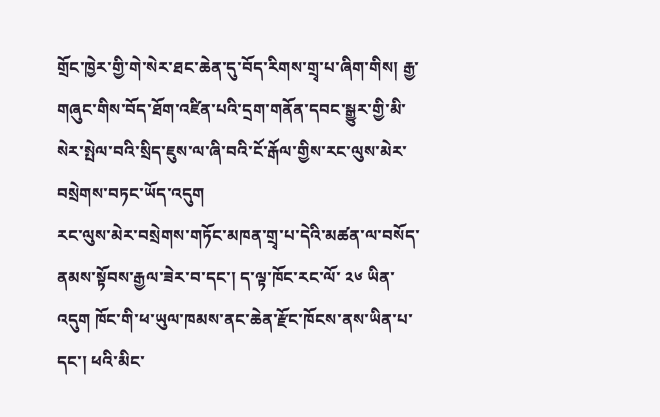གྲོང་ཁྱེར་གྱི་གེ་སེར་ཐང་ཆེན་དུ་བོད་རིགས་གྲྭ་པ་ཞིག་གིས། རྒྱ་གཞུང་གིས་བོད་ཐོག་འཛིན་པའི་དྲག་གནོན་དབང་སྒྱུར་གྱི་མི་སེར་སྤེལ་བའི་སྲིད་ཇུས་ལ་ཞི་བའི་ངོ་རྒོལ་གྱིས་རང་ལུས་མེར་བསྲེགས་བཏང་ཡོད་འདུག
རང་ལུས་མེར་བསྲེགས་གཏོང་མཁན་གྲྭ་པ་དེའི་མཚན་ལ་བསོད་ནམས་སྟོབས་རྒྱལ་ཟེར་བ་དང་། ད་ལྟ་ཁོང་རང་ལོ་ ༢༦ ཡིན་འདུག ཁོང་གི་ཕ་ཡུལ་ཁམས་ནང་ཆེན་རྫོང་ཁོངས་ནས་ཡིན་པ་དང་། ཕའི་མིང་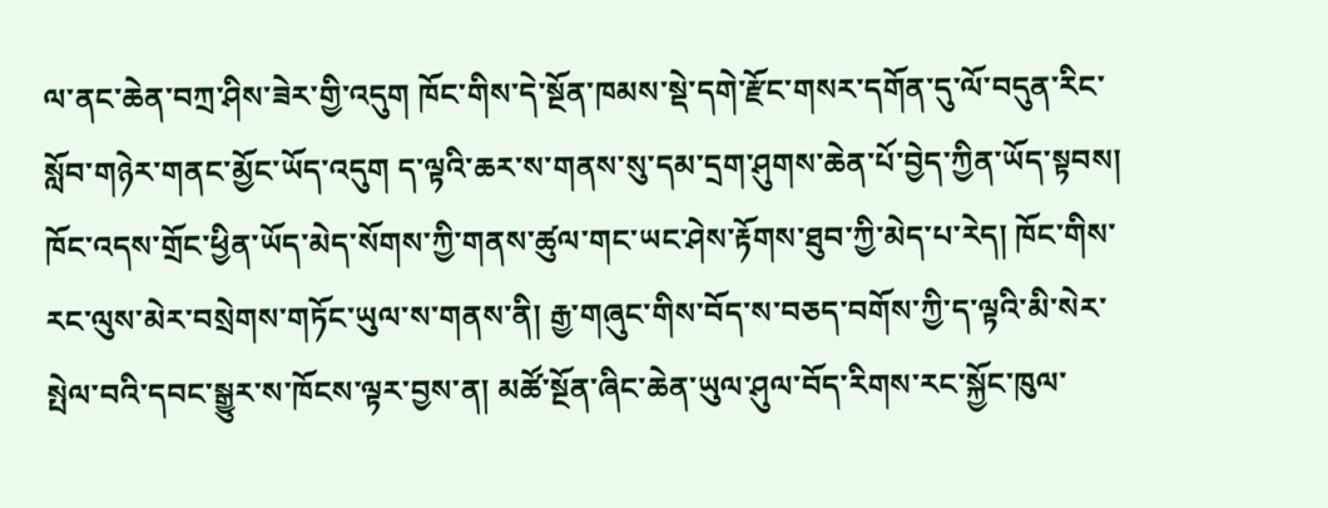ལ་ནང་ཆེན་བཀྲ་ཤིས་ཟེར་གྱི་འདུག ཁོང་གིས་དེ་སྔོན་ཁམས་སྡེ་དགེ་རྫོང་གསར་དགོན་དུ་ལོ་བདུན་རིང་སློབ་གཉེར་གནང་མྱོང་ཡོད་འདུག ད་ལྟའི་ཆར་ས་གནས་སུ་དམ་དྲག་ཤུགས་ཆེན་པོ་བྱེད་ཀྱིན་ཡོད་སྟབས། ཁོང་འདས་གྲོང་ཕྱིན་ཡོད་མེད་སོགས་ཀྱི་གནས་ཚུལ་གང་ཡང་ཤེས་རྟོགས་ཐུབ་ཀྱི་མེད་པ་རེད། ཁོང་གིས་རང་ལུས་མེར་བསྲེགས་གཏོང་ཡུལ་ས་གནས་ནི། རྒྱ་གཞུང་གིས་བོད་ས་བཅད་བགོས་ཀྱི་ད་ལྟའི་མི་སེར་སྤེལ་བའི་དབང་སྒྱུར་ས་ཁོངས་ལྟར་བྱས་ན། མཚོ་སྔོན་ཞིང་ཆེན་ཡུལ་ཤུལ་བོད་རིགས་རང་སྐྱོང་ཁུལ་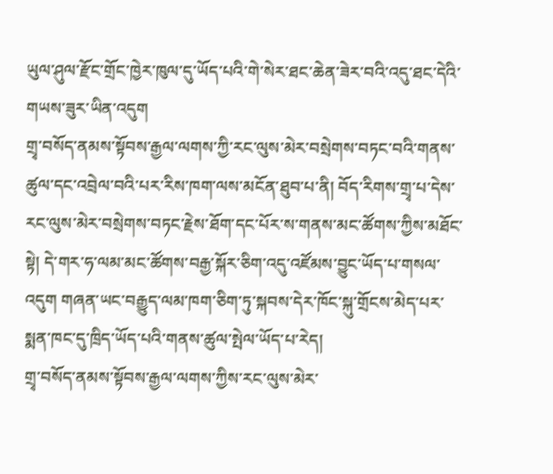ཡུལ་ཤུལ་རྫོང་གྲོང་ཁྱེར་ཁུལ་དུ་ཡོད་པའི་གེ་སེར་ཐང་ཆེན་ཟེར་བའི་འདུ་ཐང་དེའི་གཡས་ཟུར་ཡིན་འདུག
གྲྭ་བསོད་ནམས་སྟོབས་རྒྱལ་ལགས་ཀྱི་རང་ལུས་མེར་བསྲེགས་བཏང་བའི་གནས་ཚུལ་དང་འབྲེལ་བའི་པར་རིས་ཁག་ལས་མངོན་ཐུབ་པ་ནི། བོད་རིགས་གྲྭ་པ་དེས་རང་ལུས་མེར་བསྲེགས་བཏང་རྗེས་ཐོག་དང་པོར་ས་གནས་མང་ཚོགས་ཀྱིས་མཐོང་སྟེ། དེ་གར་ཧ་ལམ་མང་ཚོགས་བརྒྱ་སྐོར་ཅིག་འདུ་འཛོམས་བྱུང་ཡོད་པ་གསལ་འདུག གཞན་ཡང་བརྒྱུད་ལམ་ཁག་ཅིག་ཏུ་སྐབས་དེར་ཁོང་སྐུ་གྲོངས་མེད་པར་སྨན་ཁང་དུ་ཁྲིད་ཡོད་པའི་གནས་ཚུལ་སྤེལ་ཡོད་པ་རེད།
གྲྭ་བསོད་ནམས་སྟོབས་རྒྱལ་ལགས་ཀྱིས་རང་ལུས་མེར་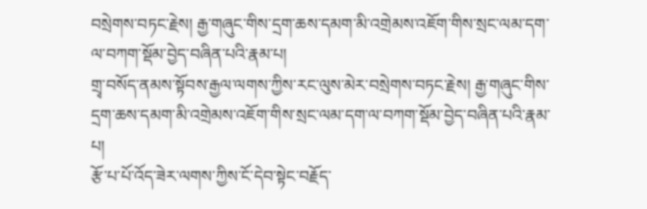བསྲེགས་བཏང་རྗེས། རྒྱ་གཞུང་གིས་དྲག་ཆས་དམག་མི་འགྲེམས་འཇོག་གིས་སྲང་ལམ་དག་ལ་བཀག་སྡོམ་བྱེད་བཞིན་པའི་རྣམ་པ།
གྲྭ་བསོད་ནམས་སྟོབས་རྒྱལ་ལགས་ཀྱིས་རང་ལུས་མེར་བསྲེགས་བཏང་རྗེས། རྒྱ་གཞུང་གིས་དྲག་ཆས་དམག་མི་འགྲེམས་འཇོག་གིས་སྲང་ལམ་དག་ལ་བཀག་སྡོམ་བྱེད་བཞིན་པའི་རྣམ་པ།
རྩོ་པ་པོ་འོད་ཟེར་ལགས་ཀྱིས་ངོ་དེབ་སྟེང་བརྗོད་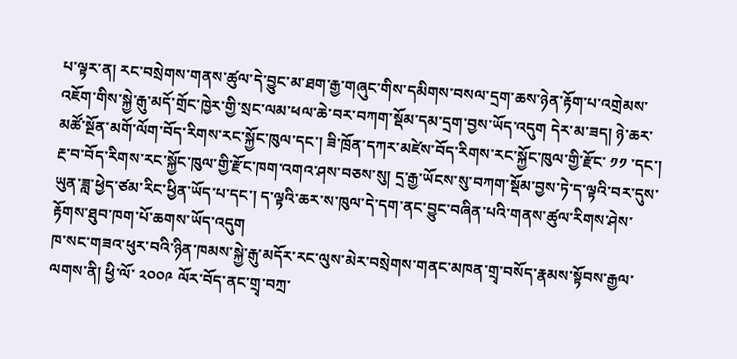པ་ལྟར་ན། རང་བསྲེགས་གནས་ཚུལ་དེ་བྱུང་མ་ཐག་རྒྱ་གཞུང་གིས་དམིགས་བསལ་དྲག་ཆས་ཉེན་རྟོག་པ་འགྲེམས་འཇོག་གིས་སྐྱེ་རྒུ་མདོ་གྲོང་ཁྱེར་གྱི་སྲང་ལམ་ཕལ་ཆེ་བར་བཀག་སྡོམ་དམ་དྲག་བྱས་ཡོད་འདུག དེར་མ་ཟད། ཉེ་ཆར་མཚོ་སྔོན་མགོ་ལོག་བོད་རིགས་རང་སྐྱོང་ཁུལ་དང་། ཟི་ཁྲོན་དཀར་མཛེས་བོད་རིགས་རང་སྐྱོང་ཁུལ་གྱི་རྫོང་ ༡༡ ་དང་། རྔ་བ་བོད་རིགས་རང་སྐྱོང་ཁུལ་གྱི་རྫོང་ཁག་འགའ་ཤས་བཅས་སུ། དྲ་རྒྱ་ཡོངས་སུ་བཀག་སྡོམ་བྱས་ཏེ་ད་ལྟའི་བར་དུས་ཡུན་ཟླ་ཕྱེད་ཙམ་རིང་ཕྱིན་ཡོད་པ་དང་། ད་ལྟའི་ཆར་ས་ཁུལ་དེ་དག་ནང་བྱུང་བཞིན་པའི་གནས་ཚུལ་རིགས་ཤེས་རྟོགས་ཐུབ་ཁག་པོ་ཆགས་ཡོད་འདུག
ཁ་སང་གཟའ་ཕུར་བའི་ཉིན་ཁམས་སྐྱེ་རྒུ་མདོར་རང་ལུས་མེར་བསྲེགས་གནང་མཁན་གྲྭ་བསོད་རྣམས་སྟོབས་རྒྱལ་ལགས་ནི། ཕྱི་ལོ་ ༢༠༠༩ ལོར་བོད་ནང་གྲྭ་བཀྲ་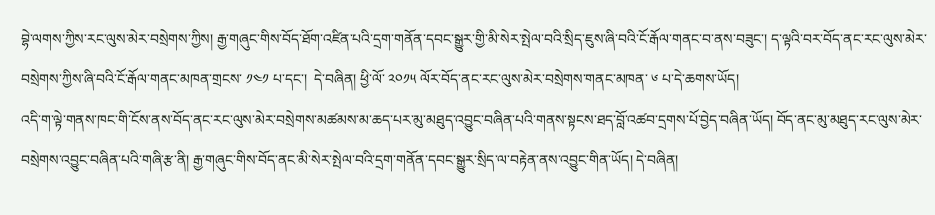བྷེ་ལགས་ཀྱིས་རང་ལུས་མེར་བསྲེགས་ཀྱིས། རྒྱ་གཞུང་གིས་བོད་ཐོག་འཛིན་པའི་དྲག་གནོན་དབང་སྒྱུར་གྱི་མི་སེར་སྤེལ་བའི་སྲིད་ཇུས་ཞི་བའི་ངོ་རྒོལ་གནང་བ་ནས་བཟུང་། ད་ལྟའི་བར་བོད་ནང་རང་ལུས་མེར་བསྲེགས་ཀྱིས་ཞི་བའི་ངོ་རྒོལ་གནང་མཁན་གྲངས་ ༡༤༡ པ་དང་།  དེ་བཞིན། ཕྱི་ལོ་ ༢༠༡༥ ལོར་བོད་ནང་རང་ལུས་མེར་བསྲེགས་གནང་མཁན་ ༦ པ་དེ་ཆགས་ཡོད།
འདི་ག་ལྟེ་གནས་ཁང་གི་ངོས་ནས་བོད་ནང་རང་ལུས་མེར་བསྲེགས་མཚམས་མ་ཆད་པར་མུ་མཐུད་འབྱུང་བཞིན་པའི་གནས་སྟངས་ཐད་བློ་འཚབ་དྲགས་པོ་བྱེད་བཞིན་ཡོད། བོད་ནང་མུ་མཐུད་རང་ལུས་མེར་བསྲེགས་འབྱུང་བཞིན་པའི་གཞི་རྩ་ནི། རྒྱ་གཞུང་གིས་བོད་ནང་མི་སེར་སྤེལ་བའི་དྲག་གནོན་དབང་སྒྱུར་སྲིད་ལ་བརྟེན་ནས་འབྱུང་གིན་ཡོད། དེ་བཞིན།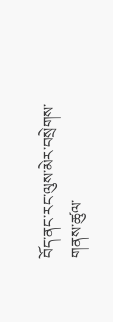བོད་ནང་རང་ལུས་མེར་བསྲེགས་གནས་ཚུལ་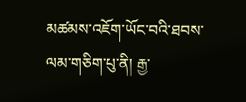མཚམས་འཇོག་ཡོང་བའི་ཐབས་ལམ་གཅིག་པུ་ནི། རྒྱ་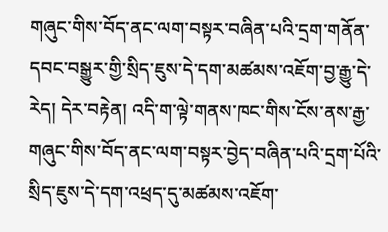གཞུང་གིས་བོད་ནང་ལག་བསྟར་བཞིན་པའི་དྲག་གནོན་དབང་བསྒྱུར་གྱི་སྲིད་ཇུས་དེ་དག་མཚམས་འཇོག་བྱ་རྒྱུ་དེ་རེད། དེར་བརྟེན། འདི་ག་ལྟེ་གནས་ཁང་གིས་ངོས་ནས་རྒྱ་གཞུང་གིས་བོད་ནང་ལག་བསྟར་བྱེད་བཞིན་པའི་དྲག་པོའི་སྲིད་ཇུས་དེ་དག་འཕྲད་དུ་མཚམས་འཇོག་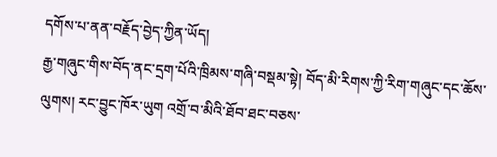དགོས་པ་ནན་བརྗོད་བྱེད་ཀྱིན་ཡོད།
རྒྱ་གཞུང་གིས་བོད་ནང་དྲག་པོའི་ཁྲིམས་གཞི་བསྡམ་སྟེ། བོད་མི་རིགས་ཀྱི་རིག་གཞུང་དང་ཆོས་ལུགས། རང་བྱུང་ཁོར་ཡུག འགྲོ་བ་མིའི་ཐོབ་ཐང་བཅས་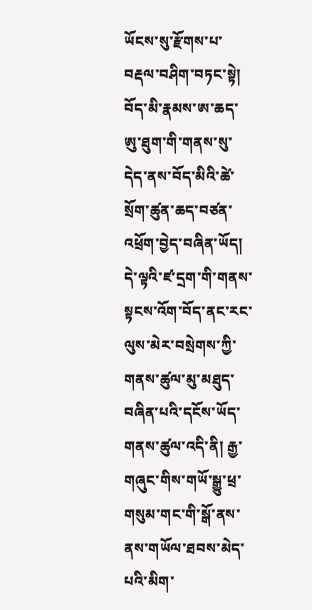ཡོངས་སུ་རྫོགས་པ་བརྡལ་བཤིག་བཏང་སྟེ། བོད་མི་རྣམས་ཨ་ཆད་ཨུ་ཐུག་གི་གནས་སུ་དེད་ནས་བོད་མིའི་ཚེ་སྲོག་ཚུན་ཆད་བཙན་འཕྲོག་བྱེད་བཞིན་ཡོད། དེ་ལྟའི་ཛ་དྲག་གི་གནས་སྟངས་འོག་བོད་ནང་རང་ལུས་མེར་བསྲེགས་ཀྱི་གནས་ཚུལ་མུ་མཐུད་བཞིན་པའི་དངོས་ཡོད་གནས་ཚུལ་འདི་ནི། རྒྱ་གཞུང་གིས་གཡོ་སྒྱུ་ཕྲ་གསུམ་གང་གི་སྒོ་ནས་ནས་གཡོལ་ཐབས་མེད་པའི་མིག་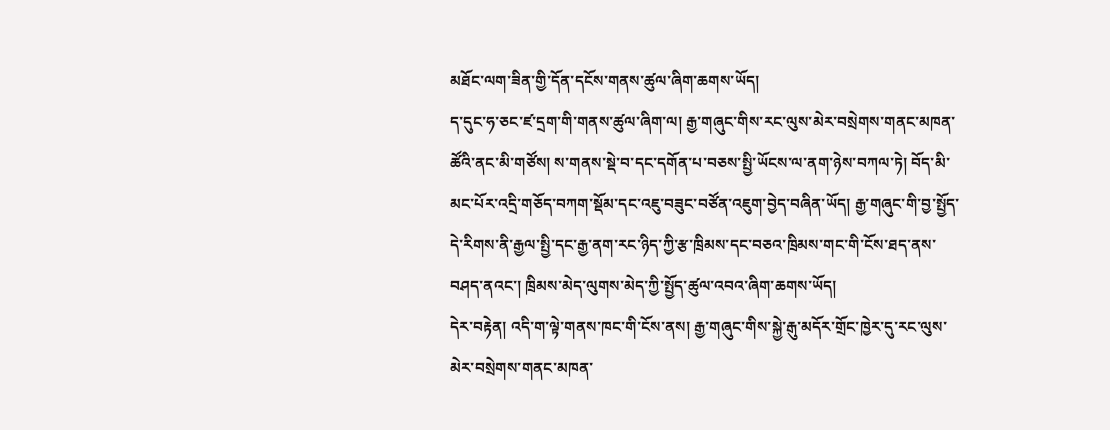མཐོང་ལག་ཟིན་གྱི་དོན་དངོས་གནས་ཚུལ་ཞིག་ཆགས་ཡོད།
ད་དུང་ཧ་ཅང་ཛ་དྲག་གི་གནས་ཚུལ་ཞིག་ལ། རྒྱ་གཞུང་གིས་རང་ལུས་མེར་བསྲེགས་གནང་མཁན་ཚོའི་ནང་མི་གཙོས། ས་གནས་སྡེ་བ་དང་དགོན་པ་བཅས་སྤྱི་ཡོངས་ལ་ནག་ཉེས་བཀལ་ཏེ། བོད་མི་མང་པོར་འདྲི་གཅོད་བཀག་སྡོམ་དང་འཇུ་བཟུང་བཙོན་འཇུག་བྱེད་བཞིན་ཡོད། རྒྱ་གཞུང་གི་བྱ་སྤྱོད་དེ་རིགས་ནི་རྒྱལ་སྤྱི་དང་རྒྱ་ནག་རང་ཉིད་ཀྱི་རྩ་ཁྲིམས་དང་བཅའ་ཁྲིམས་གང་གི་ངོས་ཐད་ནས་བཤད་ནའང་། ཁྲིམས་མེད་ལུགས་མེད་ཀྱི་སྤྱོད་ཚུལ་འབའ་ཞིག་ཆགས་ཡོད།
དེར་བརྟེན། འདི་ག་ལྟེ་གནས་ཁང་གི་ངོས་ནས། རྒྱ་གཞུང་གིས་སྐྱེ་རྒུ་མདོར་གྲོང་ཁྱེར་དུ་རང་ལུས་མེར་བསྲེགས་གནང་མཁན་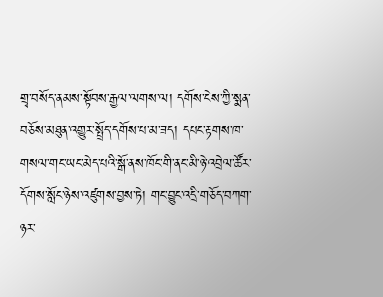གྲྭ་བསོད་ནམས་སྟོབས་རྒྱལ་ལགས་ལ། དགོས་ངེས་ཀྱི་སྨན་བཅོས་མཐུན་འགྱུར་སྤྲོད་དགོས་པ་མ་ཟད། དཔང་རྟགས་ཁ་གསལ་གང་ཡང་མེད་པའི་སྒོ་ནས་ཁོང་གི་ནང་མི་ཉེ་འབྲེལ་ཚོར་དོགས་སློང་ཉེས་འཛུགས་བྱས་ཏེ། གང་བྱུང་འདྲི་གཅོད་བཀག་ཉར་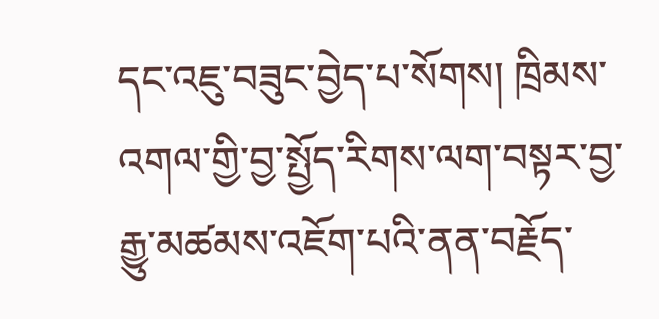དང་འཇུ་བཟུང་བྱེད་པ་སོགས། ཁྲིམས་འགལ་གྱི་བྱ་སྤྱོད་རིགས་ལག་བསྟར་བྱ་རྒྱུ་མཚམས་འཇོག་པའི་ནན་བརྗོད་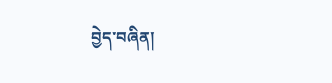བྱེད་བཞིན།